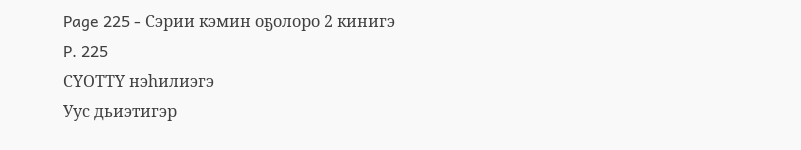Page 225 - Сэрии кэмин оҕолоро 2 кинигэ
P. 225
СҮОТТҮ нэһилиэгэ
Уус дьиэтигэр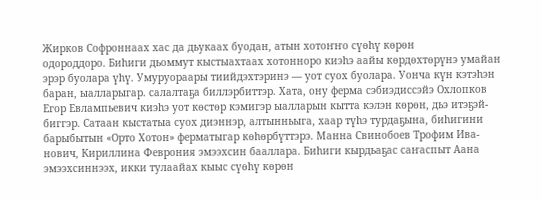Жирков Софроннаах хас да дьукаах буодан, атын хотоҥҥо сүөһү көрөн
одороддоро. Биһиги дьоммут кыстыахтаах хотонноро киэһэ аайы көрдөхтөрүнэ умайан
эрэр буолара үһү. Умуруораары тиийдэхтэринэ — уот суох буолара. Уонча күн кэтэһэн
баран, ыалларыгар. салалтаҕа биллэрбиттэр. Хата, ону ферма сэбиэдиссэйэ Охлопков
Егор Евлампьевич киэһэ уот көстөр кэмигэр ыалларын кытта кэлэн көрөн, дьэ итэҕэй-
биггэр. Сатаан кыстатыа суох диэннэр, алтынньыга, хаар түһэ турдаҕына, биһигини
барыбытын «Орто Хотон» ферматыгар көһөрбүттэрэ. Манна Свинобоев Трофим Ива-
нович, Кириллина Феврония эмээхсин бааллара. Биһиги кырдьаҕас саҥаспыт Аана
эмээхсиннээх, икки тулаайах кыыс сүөһү көрөн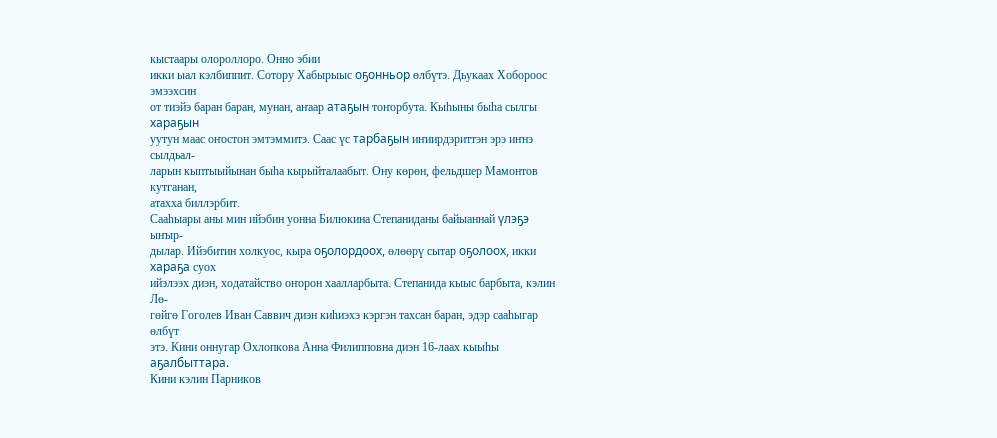кыстаары олороллоро. Онно эбии
икки ыал кэлбиппит. Сотору Хабырыыс оҕонньор өлбүтэ. Дьукаах Хобороос эмээхсин
от тиэйэ баран баран, мунан, аҥаар атаҕын тоҥорбута. Кыһыны быһа сылгы хараҕын
уутун маас оҥостон эмтэммитэ. Саас үс тарбаҕын иҥиирдэриттэн эрэ иҥнэ сылдьал-
ларын кыптыыйынан быһа кырыйталаабыт. Ону көрөн, фельдшер Мамонтов кутганан,
атахха биллэрбит.
Сааһыары аны мин ийэбин уонна Билюкина Степаниданы байыаннай үлэҕэ ыҥыр-
дылар. Ийэбитин холкуос, кыра оҕолордоох, өлөөрү сытар оҕолоох, икки хараҕа суох
ийэлээх диэн, ходатайство оҥорон хаалларбыта. Степанида кыыс барбыта, кэлин Лө-
гөйгө Гоголев Иван Саввич диэн киһиэхэ кэргэн тахсан баран, эдэр сааһыгар өлбүт
этэ. Кини оннугар Охлопкова Анна Филипповна диэн 16-лаах кыыһы аҕалбыттара.
Кини кэлин Парников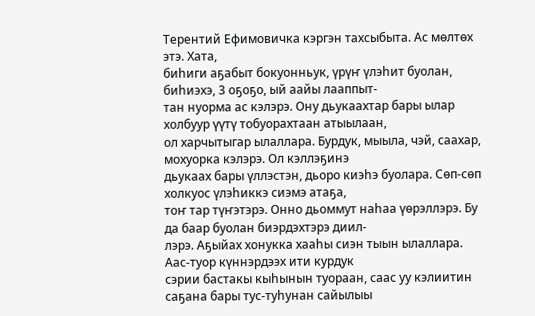Терентий Ефимовичка кэргэн тахсыбыта. Ас мөлтөх этэ. Хата,
биһиги аҕабыт бокуонньук, үрүҥ үлэһит буолан, биһиэхэ, 3 оҕоҕо, ый аайы лааппыт-
тан нуорма ас кэлэрэ. Ону дьукаахтар бары ылар холбуур үүтү тобуорахтаан атыылаан,
ол харчытыгар ылаллара. Бурдук, мыыла, чэй, саахар, мохуорка кэлэрэ. Ол кэллэҕинэ
дьукаах бары үллэстэн, дьоро киэһэ буолара. Сөп-сөп холкуос үлэһиккэ сиэмэ атаҕа,
тоҥ тар түҥэтэрэ. Онно дьоммут наһаа үөрэллэрэ. Бу да баар буолан биэрдэхтэрэ диил-
лэрэ. Аҕыйах хонукка хааһы сиэн тыын ылаллара. Аас-туор күннэрдээх ити курдук
сэрии бастакы кыһынын туораан, саас уу кэлиитин саҕана бары тус-туһунан сайылыы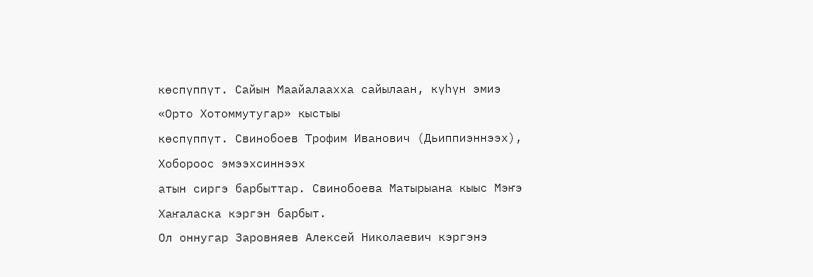көспүппүт. Сайын Маайалаахха сайылаан, күһүн эмиэ «Орто Хотоммутугар» кыстыы
көспүппүт. Свинобоев Трофим Иванович (Дьиппиэннээх), Хобороос эмээхсиннээх
атын сиргэ барбыттар. Свинобоева Матырыана кыыс Мэҥэ Хаҥаласка кэргэн барбыт.
Ол оннугар Заровняев Алексей Николаевич кэргэнэ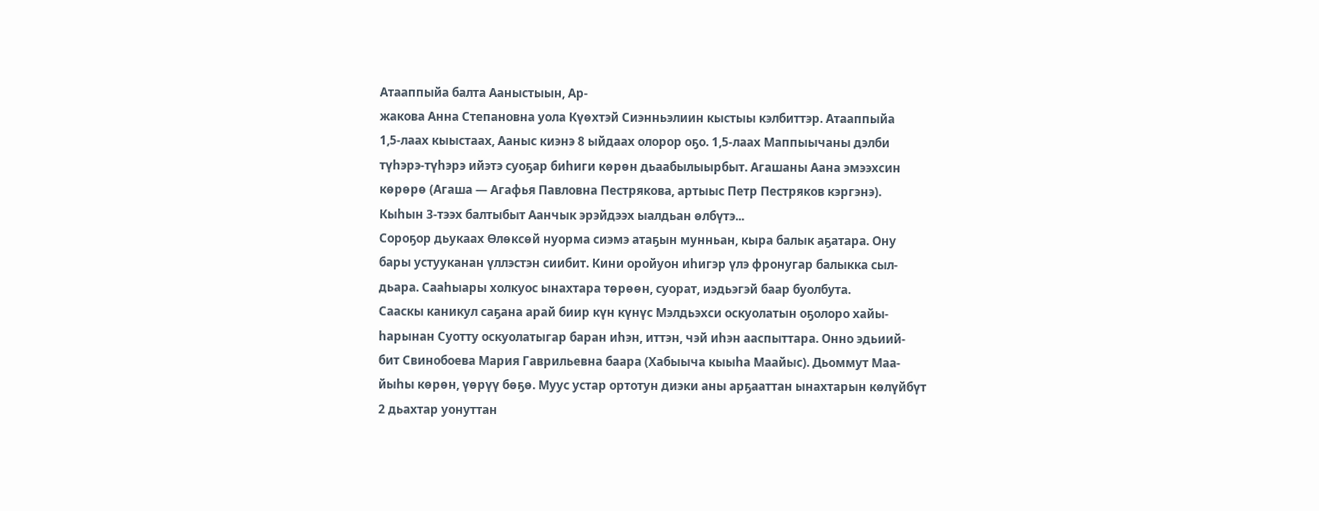Атааппыйа балта Ааныстыын, Ар-
жакова Анна Степановна уола Күөхтэй Сиэнньэлиин кыстыы кэлбиттэр. Атааппыйа
1,5-лаах кыыстаах, Ааныс киэнэ 8 ыйдаах олорор оҕо. 1,5-лаах Маппыычаны дэлби
түһэрэ-түһэрэ ийэтэ суоҕар биһиги көрөн дьаабылыырбыт. Агашаны Аана эмээхсин
көрөрө (Агаша — Агафья Павловна Пестрякова, артыыс Петр Пестряков кэргэнэ).
Кыһын 3-тээх балтыбыт Аанчык эрэйдээх ыалдьан өлбүтэ...
Сороҕор дьукаах Өлөксөй нуорма сиэмэ атаҕын мунньан, кыра балык аҕатара. Ону
бары устууканан үллэстэн сиибит. Кини оройуон иһигэр үлэ фронугар балыкка сыл-
дьара. Сааһыары холкуос ынахтара төрөөн, суорат, иэдьэгэй баар буолбута.
Сааскы каникул саҕана арай биир күн күнүс Мэлдьэхси оскуолатын оҕолоро хайы-
һарынан Суотту оскуолатыгар баран иһэн, иттэн, чэй иһэн ааспыттара. Онно эдьиий-
бит Свинобоева Мария Гаврильевна баара (Хабыыча кыыһа Маайыс). Дьоммут Маа-
йыһы көрөн, үөрүү бөҕө. Муус устар ортотун диэки аны арҕааттан ынахтарын көлүйбүт
2 дьахтар уонуттан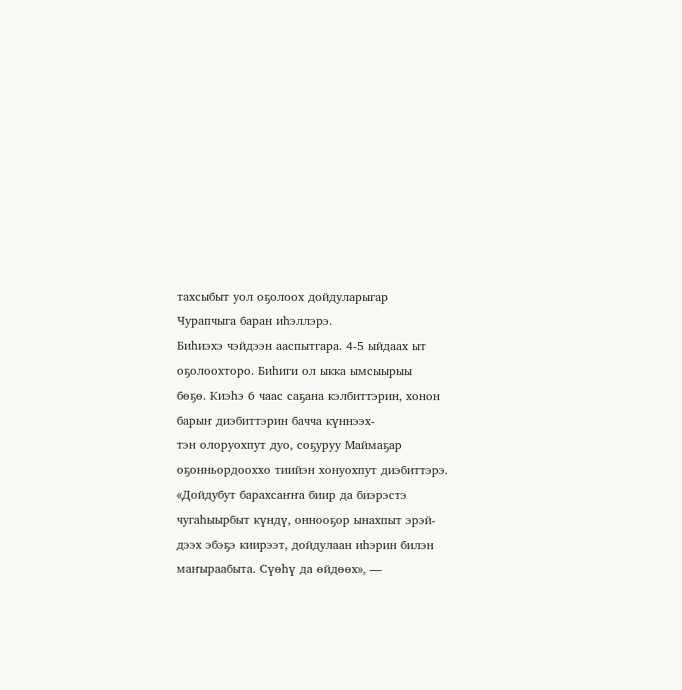тахсыбыт уол оҕолоох дойдуларыгар Чурапчыга баран иһэллэрэ.
Биһиэхэ чэйдээн ааспытгара. 4-5 ыйдаах ыт оҕолоохторо. Биһиги ол ыкка ымсыырыы
бөҕө. Киэһэ 6 чаас саҕана кэлбиттэрин, хонон барыҥ диэбиттэрин бачча күннээх-
тэн олоруохпут дуо, соҕуруу Маймаҕар оҕонньордооххо тиийэн хонуохпут диэбиттэрэ.
«Дойдубут барахсаҥҥа биир да биэрэстэ чугаһыырбыт күндү, оннооҕор ынахпыт эрэй-
дээх эбэҕэ киирээт, дойдулаан иһэрин билэн маҥыраабыта. Сүөһү да өйдөөх», —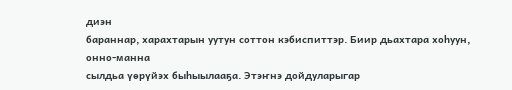диэн
бараннар, харахтарын уутун соттон кэбиспиттэр. Биир дьахтара хоһуун, онно-манна
сылдьа үөрүйэх быһыылааҕа. Этэҥнэ дойдуларыгар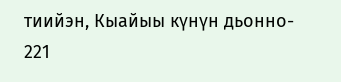тиийэн, Кыайыы күнүн дьонно-
221